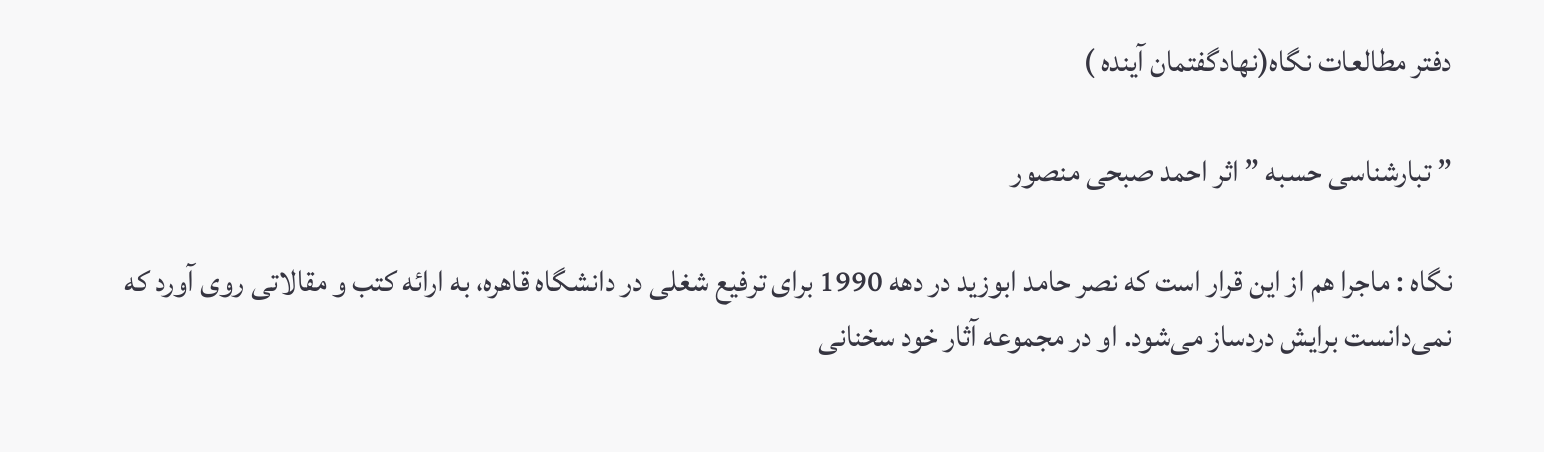دفتر مطالعات نگاه(نهادگفتمان آینده )

” تبارشناسی حسبه ” اثر احمد صبحی منصور

نگاه : ماجرا هم از این قرار است که نصر حامد ابوزید در دهه 1990 برای ترفیع شغلی در دانشگاه قاهره، به ارائه کتب و مقالاتی روی آورد که نمی‌دانست برایش دردساز می‌شود. او در مجموعه آثار خود سخنانی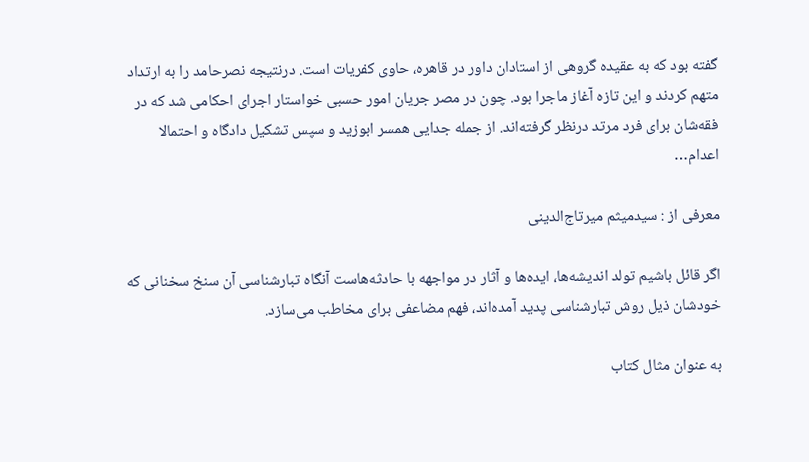گفته بود که به عقیده گروهی از استادان داور در قاهره، حاوی کفریات است. درنتیجه نصرحامد را به ارتداد متهم کردند و این تازه آغاز ماجرا بود. چون در مصر جریان امور حسبی خواستار اجرای احکامی شد که در فقه‌شان برای فرد مرتد درنظر گرفته‌اند. از جمله جدایی همسر ابوزید و سپس تشکیل دادگاه و احتمالا اعدام…

معرفی از : سیدمیثم میرتاج‌الدینی

اگر قائل باشیم تولد اندیشه‌ها، ایده‌ها و آثار در مواجهه با حادثه‌هاست آنگاه تبارشناسی آن سنخ سخنانی که خودشان ذیل روش تبارشناسی پدید آمده‌اند، فهم مضاعفی برای مخاطب می‌سازد.

به عنوان مثال کتاب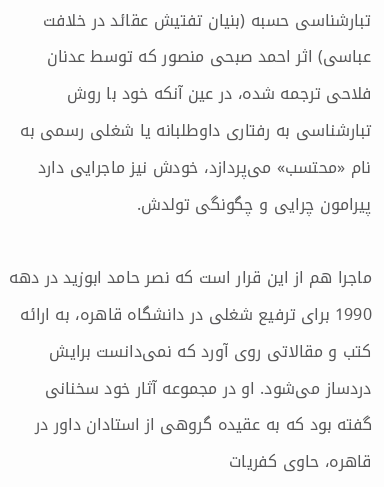تبارشناسی حسبه (بنیان تفتیش عقائد در خلافت عباسی) اثر احمد صبحی منصور که توسط عدنان فلاحی ترجمه شده، در عین آنکه خود با روش تبارشناسی به رفتاری داوطلبانه یا شغلی رسمی به نام «محتسب» می‌پردازد، خودش نیز ماجرایی دارد پیرامون چرایی و چگونگی تولدش.

ماجرا هم از این قرار است که نصر حامد ابوزید در دهه 1990 برای ترفیع شغلی در دانشگاه قاهره، به ارائه کتب و مقالاتی روی آورد که نمی‌دانست برایش دردساز می‌شود. او در مجموعه آثار خود سخنانی گفته بود که به عقیده گروهی از استادان داور در قاهره، حاوی کفریات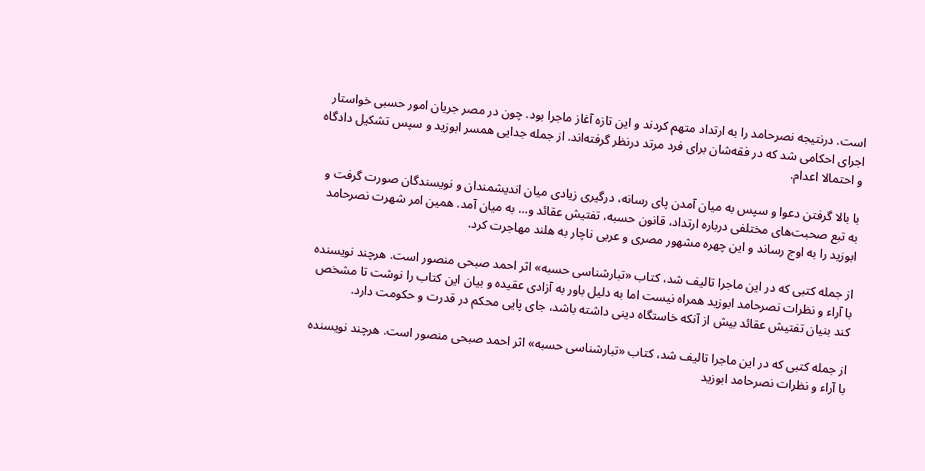است. درنتیجه نصرحامد را به ارتداد متهم کردند و این تازه آغاز ماجرا بود. چون در مصر جریان امور حسبی خواستار اجرای احکامی شد که در فقه‌شان برای فرد مرتد درنظر گرفته‌اند. از جمله جدایی همسر ابوزید و سپس تشکیل دادگاه و احتمالا اعدام.

با بالا گرفتن دعوا و سپس به میان آمدن پای رسانه، درگیری زیادی میان اندیشمندان و نویسندگان صورت گرفت و به تبع صحبت‌های مختلفی درباره ارتداد، قانون حسبه، تفتیش عقائد و… به میان آمد. همین امر شهرت نصرحامد ابوزید را به اوج رساند و این چهره مشهور مصری و عربی ناچار به هلند مهاجرت کرد.

از جمله کتبی که در این ماجرا تالیف شد، کتاب «تبارشناسی حسبه» اثر احمد صبحی منصور است. هرچند نویسنده با آراء و نظرات نصرحامد ابوزید همراه نیست اما به دلیل باور به آزادی عقیده و بیان این کتاب را نوشت تا مشخص کند بنیان تفتیش عقائد بیش از آنکه خاستگاه دینی داشته باشد، جای پایی محکم در قدرت و حکومت دارد.

از جمله کتبی که در این ماجرا تالیف شد، کتاب «تبارشناسی حسبه» اثر احمد صبحی منصور است. هرچند نویسنده با آراء و نظرات نصرحامد ابوزید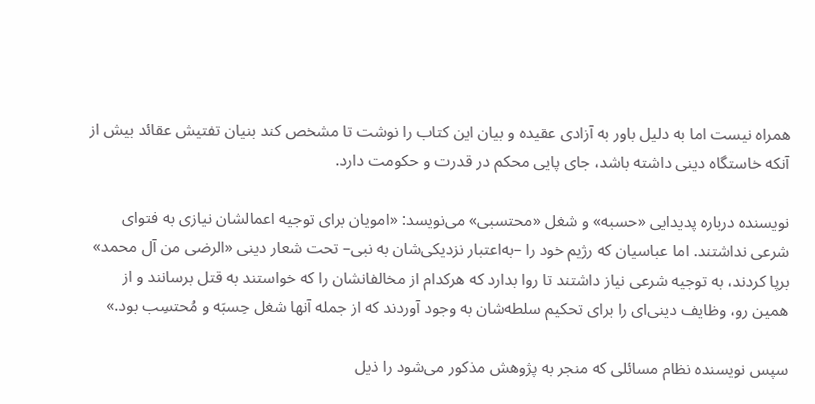همراه نیست اما به دلیل باور به آزادی عقیده و بیان این کتاب را نوشت تا مشخص کند بنیان تفتیش عقائد بیش از آنکه خاستگاه دینی داشته باشد، جای پایی محکم در قدرت و حکومت دارد.

نویسنده درباره پدیدایی «حسبه» و شغل «محتسبی» می‌نویسد: «امویان برای توجیه اعمالشان نیازی به فتوای شرعی نداشتند. اما عباسیان که رژیم خود را –به‌اعتبار نزدیکی‌شان به نبی– تحت شعار دینی «الرضی من آل محمد» برپا کردند، به توجیه شرعی نیاز داشتند تا روا بدارد که هرکدام از مخالفانشان را که خواستند به قتل برسانند و از همین رو، وظایف دینی‌ای را برای تحکیم سلطه‌شان به وجود آوردند که از جمله آنها شغل حِسبَه و مُحتسِب بود.»

سپس نویسنده نظام مسائلی که منجر به پژوهش مذکور می‌شود را ذیل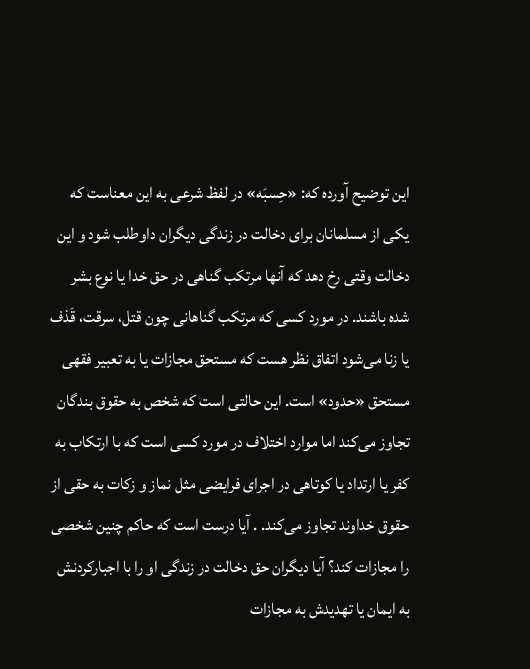این توضیح آورده که: «حِسبَه» در لفظ شرعی به این معناست که یکی از مسلمانان برای دخالت در زندگی دیگران داوطلب شود و این دخالت وقتی رخ دهد که آنها مرتکب گناهی در حق خدا یا نوع بشر شده باشند. در مورد کسی که مرتکب گناهانی چون قتل، سرقت، قَذف یا زنا می‌شود اتفاق نظر هست که مستحق مجازات یا به تعبیر فقهی مستحق «حدود» است. این حالتی است که شخص به حقوق بندگان تجاوز می‌کند اما موارد اختلاف در مورد کسی است که با ارتکاب به کفر یا ارتداد یا کوتاهی در اجرای فرایضی مثل نماز و زکات به حقی از حقوق خداوند تجاوز می‌کند. . آیا درست است که حاکم چنین شخصی را مجازات کند؟ آیا دیگران حق دخالت در زندگی او را با اجبارکردنش به ایمان یا تهدیدش به مجازات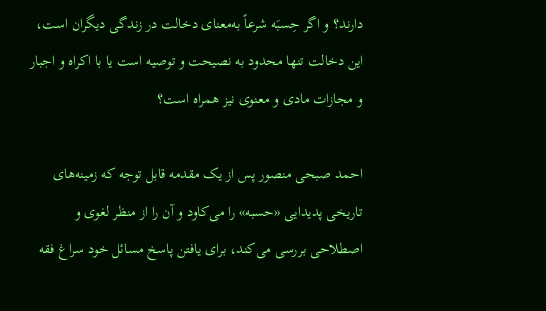دارند؟ و اگر حِسبَه شرعاً به‌معنای دخالت در زندگی دیگران است، این دخالت تنها محدود به نصیحت و توصیه است یا با اکراه و اجبار و مجازات مادی و معنوی نیز همراه است؟

احمد صبحی منصور پس از یک مقدمه قابل توجه که زمینه‌های تاریخی پدیدایی «حسبه» را می‌کاود و آن را از منظر لغوی و اصطلاحی بررسی می‌کند، برای یافتن پاسخ مسائل خود سراغ فقه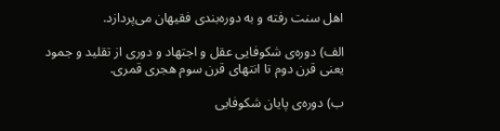اهل سنت رفته و به دوره‌بندی فقیهان می‌پردازد.

الف) دوره‌ی شکوفایی عقل و اجتهاد و دوری از تقلید و جمود یعنی قرن دوم تا انتهای قرن سوم هجری قمری.

ب) دوره‌ی پایان شکوفایی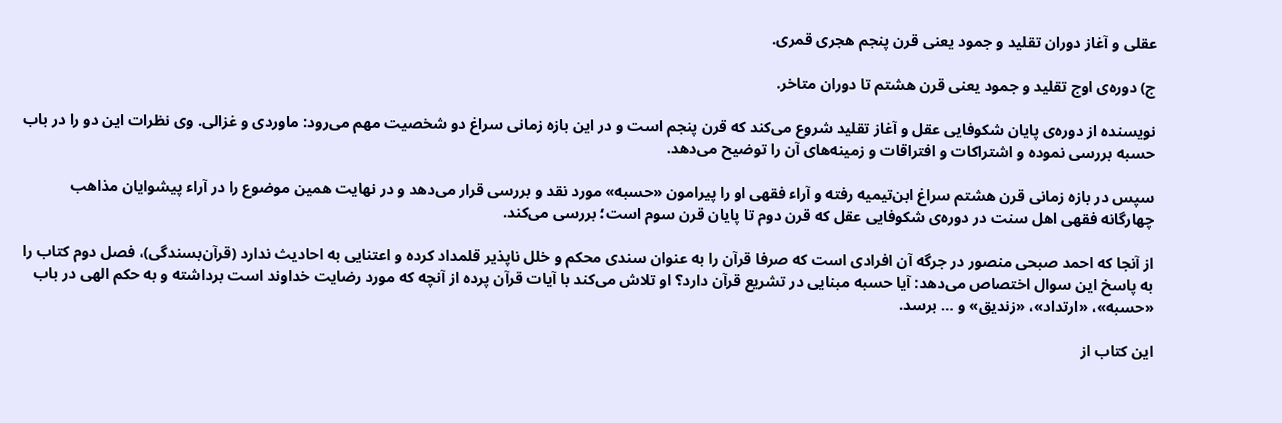عقلی و آغاز دوران تقلید و جمود یعنی قرن پنجم هجری قمری.

ج) دوره‌ی اوج تقلید و جمود یعنی قرن هشتم تا دوران متاخر.

نویسنده از دوره‌ی پایان شکوفایی عقل و آغاز تقلید شروع می‌کند که قرن پنجم است و در این بازه زمانی سراغ دو شخصیت مهم می‌رود: ماوردی و غزالی. وی نظرات این دو را در باب حسبه بررسی نموده و اشتراکات و افتراقات و زمینه‌های آن را توضیح می‌دهد.

سپس در بازه زمانی قرن هشتم سراغ ابن‌تیمیه رفته و آراء فقهی او را پیرامون «حسبه» مورد نقد و بررسی قرار می‌دهد و در نهایت همین موضوع را در آراء پیشوایان مذاهب چهارگانه فقهی اهل سنت در دوره‌ی شکوفایی عقل که قرن دوم تا پایان قرن سوم است؛ بررسی می‌کند.

از آنجا که احمد صبحی منصور در جرگه آن افرادی است که صرفا قرآن را به عنوان سندی محکم و خلل ناپذیر قلمداد کرده و اعتنایی به احادیث ندارد (قرآن‌بسندگی)، فصل دوم کتاب را به پاسخ این سوال اختصاص می‌دهد: آیا حسبه مبنایی در تشریع قرآن دارد؟ او تلاش می‌کند با آیات قرآن پرده از آنچه که مورد رضایت خداوند است برداشته و به حکم الهی در باب «حسبه»، «ارتداد»، «زندیق» و … برسد.

این کتاب از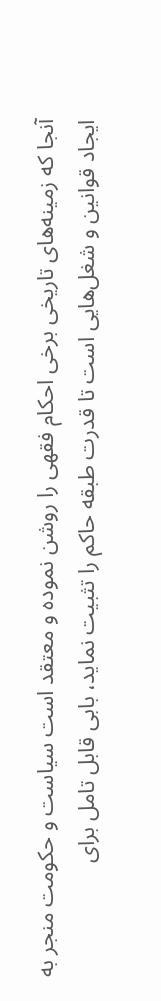آنجا که زمینه‌های تاریخی برخی احکام فقهی را روشن نموده و معتقد است سیاست و حکومت منجر به ایجاد قوانین و شغل‌هایی است تا قدرت طبقه حاکم را تثبیت نماید، بابی قابل تامل برای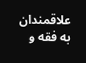علاقمندان به فقه و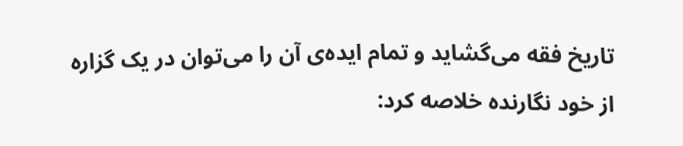تاریخ فقه می‌گشاید و تمام ایده‌ی آن را می‌توان در یک گزاره از خود نگارنده خلاصه کرد: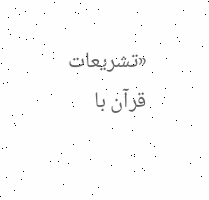«تشریعات قرآن با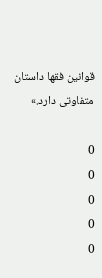قوانین فقها داستان متفاوتی دارد.»

0
0
0
0
0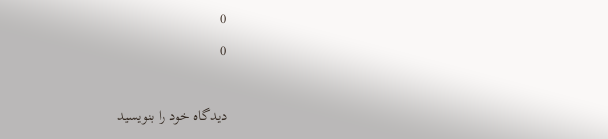0
0

دیدگاه‌ خود را بنویسید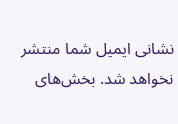نشانی ایمیل شما منتشر نخواهد شد. بخش‌های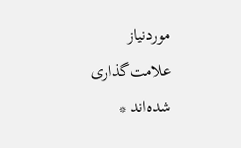موردنیاز علامت‌گذاری شده‌اند *